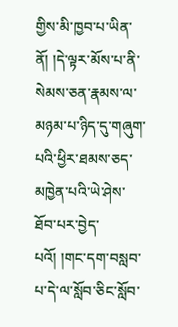གྱིས་མི་ཁྱབ་པ་ཡིན་ནོ། །དེ་ལྟར་མོས་པ་ནི་སེམས་ཅན་རྣམས་ལ་མཉམ་པ་ཉིད་དུ་གཞུག་པའི་ཕྱིར་ཐམས་ཅད་མཁྱེན་པའི་ཡེ་ཤེས་ཐོབ་པར་བྱེད་པའོ། །གང་དག་བསླབ་པ་དེ་ལ་སློབ་ཅིང་སློབ་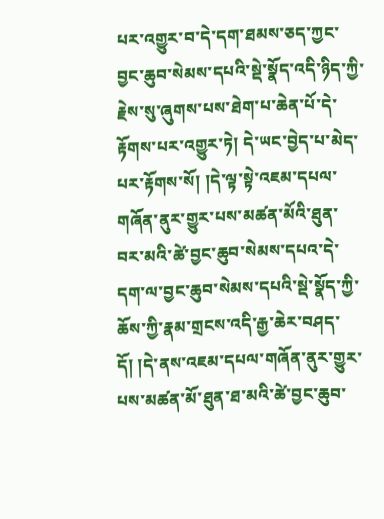པར་འགྱུར་བ་དེ་དག་ཐམས་ཅད་ཀྱང་བྱང་ཆུབ་སེམས་དཔའི་སྡེ་སྣོད་འདི་ཉིད་ཀྱི་རྗེས་སུ་ཞུགས་པས་ཐེག་པ་ཆེན་པོ་དེ་རྟོགས་པར་འགྱུར་ཏེ། དེ་ཡང་བྱེད་པ་མེད་པར་རྟོགས་སོ། །དེ་ལྟ་སྟེ་འཇམ་དཔལ་གཞོན་ནུར་གྱུར་པས་མཚན་མོའི་ཐུན་བར་མའི་ཚེ་བྱང་ཆུབ་སེམས་དཔའ་དེ་དག་ལ་བྱང་ཆུབ་སེམས་དཔའི་སྡེ་སྣོད་ཀྱི་ཆོས་ཀྱི་རྣམ་གྲངས་འདི་རྒྱ་ཆེར་བཤད་དོ། །དེ་ནས་འཇམ་དཔལ་གཞོན་ནུར་གྱུར་པས་མཚན་མོ་ཐུན་ཐ་མའི་ཚེ་བྱང་ཆུབ་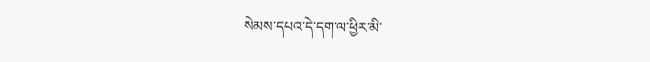སེམས་དཔའ་དེ་དག་ལ་ཕྱིར་མི་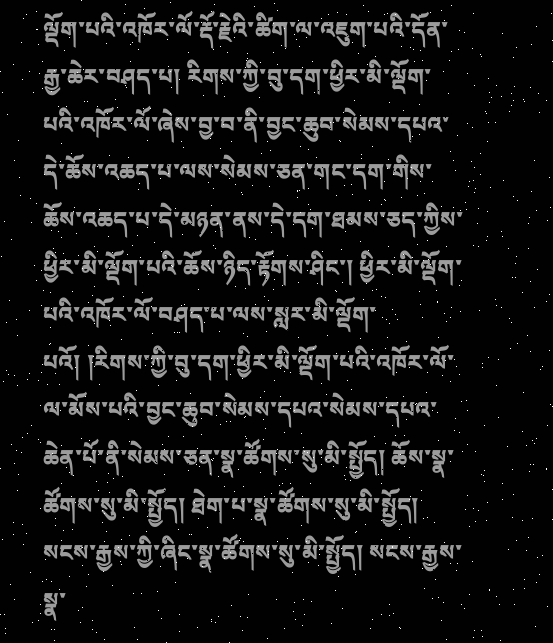ལྡོག་པའི་འཁོར་ལོ་རྡོ་རྗེའི་ཚིག་ལ་འཇུག་པའི་དོན་རྒྱ་ཆེར་བཤད་པ། རིགས་ཀྱི་བུ་དག་ཕྱིར་མི་ལྡོག་པའི་འཁོར་ལོ་ཞེས་བྱ་བ་ནི་བྱང་ཆུབ་སེམས་དཔའ་དེ་ཆོས་འཆད་པ་ལས་སེམས་ཅན་གང་དག་གིས་ཆོས་འཆད་པ་དེ་མཉན་ནས་དེ་དག་ཐམས་ཅད་ཀྱིས་ཕྱིར་མི་ལྡོག་པའི་ཆོས་ཉིད་རྟོགས་ཤིང་། ཕྱིར་མི་ལྡོག་པའི་འཁོར་ལོ་བཤད་པ་ལས་སླར་མི་ལྡོག་པའོ། །རིགས་ཀྱི་བུ་དག་ཕྱིར་མི་ལྡོག་པའི་འཁོར་ལོ་ལ་མོས་པའི་བྱང་ཆུབ་སེམས་དཔའ་སེམས་དཔའ་ཆེན་པོ་ནི་སེམས་ཅན་སྣ་ཚོགས་སུ་མི་སྤྱོད། ཆོས་སྣ་ཚོགས་སུ་མི་སྤྱོད། ཐེག་པ་སྣ་ཚོགས་སུ་མི་སྤྱོད། སངས་རྒྱས་ཀྱི་ཞིང་སྣ་ཚོགས་སུ་མི་སྤྱོད། སངས་རྒྱས་སྣ་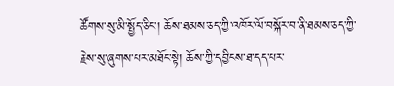ཚོགས་སུ་མི་སྤྱོད་ཅིང་། ཆོས་ཐམས་ཅད་ཀྱི་འཁོར་ལོ་བསྐོར་བ་ནི་ཐམས་ཅད་ཀྱི་རྗེས་སུ་ཞུགས་པར་མཐོང་སྟེ། ཆོས་ཀྱི་དབྱིངས་ཐ་དད་པར་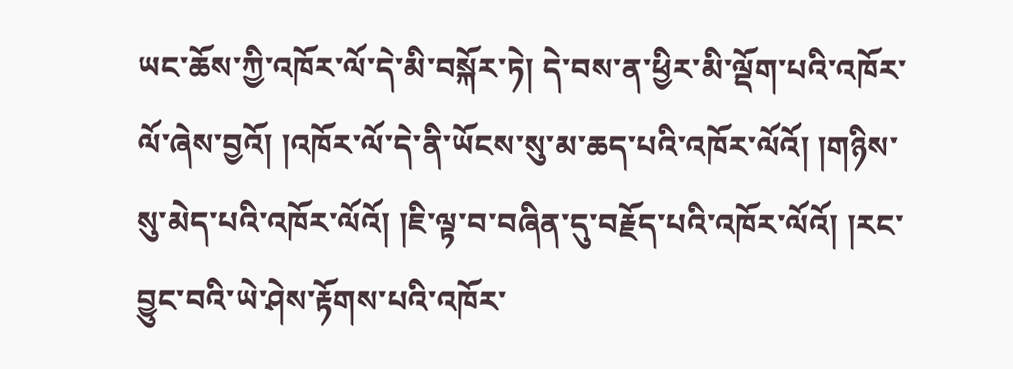ཡང་ཆོས་ཀྱི་འཁོར་ལོ་དེ་མི་བསྐོར་ཏེ། དེ་བས་ན་ཕྱིར་མི་ལྡོག་པའི་འཁོར་ལོ་ཞེས་བྱའོ། །འཁོར་ལོ་དེ་ནི་ཡོངས་སུ་མ་ཆད་པའི་འཁོར་ལོའོ། །གཉིས་སུ་མེད་པའི་འཁོར་ལོའོ། །ཇི་ལྟ་བ་བཞིན་དུ་བརྗོད་པའི་འཁོར་ལོའོ། །རང་བྱུང་བའི་ཡེ་ཤེས་རྟོགས་པའི་འཁོར་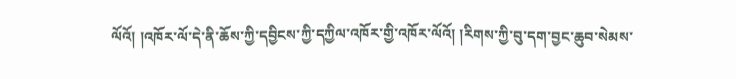ལོའོ། །འཁོར་ལོ་དེ་ནི་ཆོས་ཀྱི་དབྱིངས་ཀྱི་དཀྱིལ་འཁོར་གྱི་འཁོར་ལོའོ། །རིགས་ཀྱི་བུ་དག་བྱང་ཆུབ་སེམས་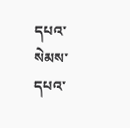དཔའ་སེམས་དཔའ་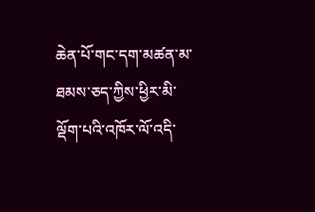ཆེན་པོ་གང་དག་མཚན་མ་ཐམས་ཅད་ཀྱིས་ཕྱིར་མི་ལྡོག་པའི་འཁོར་ལོ་འདི་